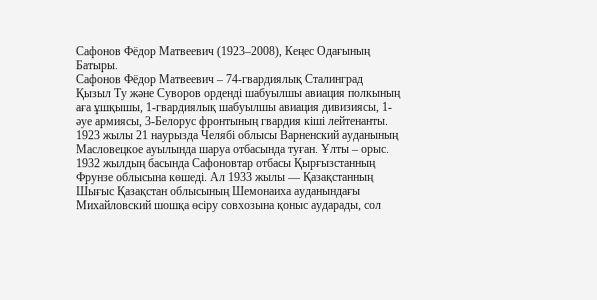Сафонов Фёдор Матвеевич (1923–2008), Кеңес Одағының Батыры.
Сафонов Фёдор Матвеевич – 74-гвардиялық Сталинград Қызыл Ту және Суворов орденді шабуылшы авиация полкының аға ұшқышы, 1-гвардиялық шабуылшы авиация дивизиясы, 1-әуе армиясы, 3-Белорус фронтының гвардия кіші лейтенанты.
1923 жылы 21 наурызда Челябі облысы Варненский ауданының Масловецкое ауылында шаруа отбасында туған. Ұлты – орыс. 1932 жылдың басында Сафоновтар отбасы Қырғызстанның Фрунзе облысына көшеді. Ал 1933 жылы — Қазақстанның Шығыс Қазақстан облысының Шемонаиха ауданындағы Михайловский шошқа өсіру совхозына қоныс аударады, сол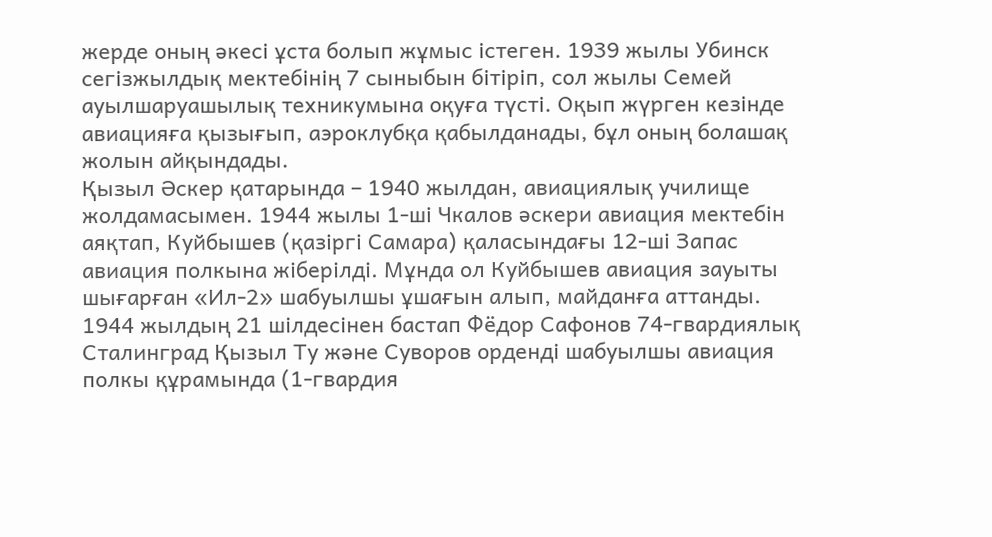жерде оның әкесі ұста болып жұмыс істеген. 1939 жылы Убинск сегізжылдық мектебінің 7 сыныбын бітіріп, сол жылы Семей ауылшаруашылық техникумына оқуға түсті. Оқып жүрген кезінде авиацияға қызығып, аэроклубқа қабылданады, бұл оның болашақ жолын айқындады.
Қызыл Әскер қатарында – 1940 жылдан, авиациялық училище жолдамасымен. 1944 жылы 1-ші Чкалов әскери авиация мектебін аяқтап, Куйбышев (қазіргі Самара) қаласындағы 12-ші Запас авиация полкына жіберілді. Мұнда ол Куйбышев авиация зауыты шығарған «Ил-2» шабуылшы ұшағын алып, майданға аттанды.
1944 жылдың 21 шілдесінен бастап Фёдор Сафонов 74-гвардиялық Сталинград Қызыл Ту және Суворов орденді шабуылшы авиация полкы құрамында (1-гвардия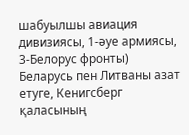шабуылшы авиация дивизиясы, 1-әуе армиясы, 3-Белорус фронты) Беларусь пен Литваны азат етуге, Кенигсберг қаласының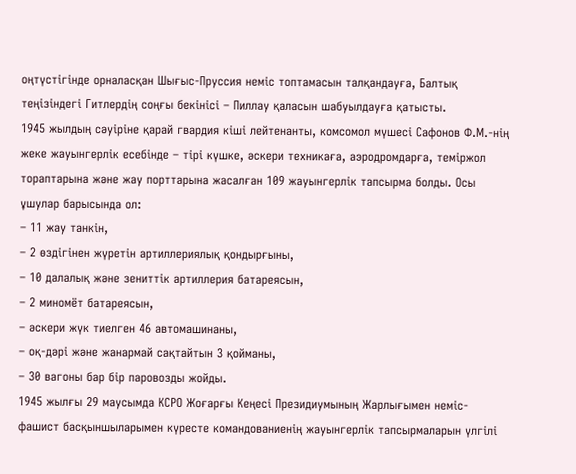оңтүстігінде орналасқан Шығыс-Пруссия неміс топтамасын талқандауға, Балтық теңізіндегі Гитлердің соңғы бекінісі – Пиллау қаласын шабуылдауға қатысты.
1945 жылдың сәуіріне қарай гвардия кіші лейтенанты, комсомол мүшесі Сафонов Ф.М.-нің жеке жауынгерлік есебінде – тірі күшке, әскери техникаға, аэродромдарға, теміржол тораптарына және жау порттарына жасалған 109 жауынгерлік тапсырма болды. Осы ұшулар барысында ол:
– 11 жау танкін,
– 2 өздігінен жүретін артиллериялық қондырғыны,
– 10 далалық және зениттік артиллерия батареясын,
– 2 миномёт батареясын,
– әскери жүк тиелген 46 автомашинаны,
– оқ-дәрі және жанармай сақтайтын 3 қойманы,
– 30 вагоны бар бір паровозды жойды.
1945 жылғы 29 маусымда КСРО Жоғарғы Кеңесі Президиумының Жарлығымен неміс-фашист басқыншыларымен күресте командованиенің жауынгерлік тапсырмаларын үлгілі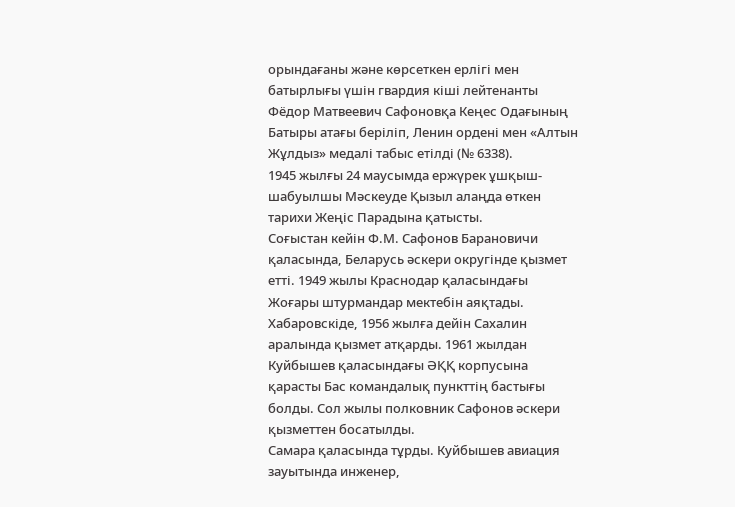орындағаны және көрсеткен ерлігі мен батырлығы үшін гвардия кіші лейтенанты Фёдор Матвеевич Сафоновқа Кеңес Одағының Батыры атағы беріліп, Ленин ордені мен «Алтын Жұлдыз» медалі табыс етілді (№ 6338).
1945 жылғы 24 маусымда ержүрек ұшқыш-шабуылшы Мәскеуде Қызыл алаңда өткен тарихи Жеңіс Парадына қатысты.
Соғыстан кейін Ф.М. Сафонов Барановичи қаласында, Беларусь әскери округінде қызмет етті. 1949 жылы Краснодар қаласындағы Жоғары штурмандар мектебін аяқтады. Хабаровскіде, 1956 жылға дейін Сахалин аралында қызмет атқарды. 1961 жылдан Куйбышев қаласындағы ӘҚҚ корпусына қарасты Бас командалық пункттің бастығы болды. Сол жылы полковник Сафонов әскери қызметтен босатылды.
Самара қаласында тұрды. Куйбышев авиация зауытында инженер,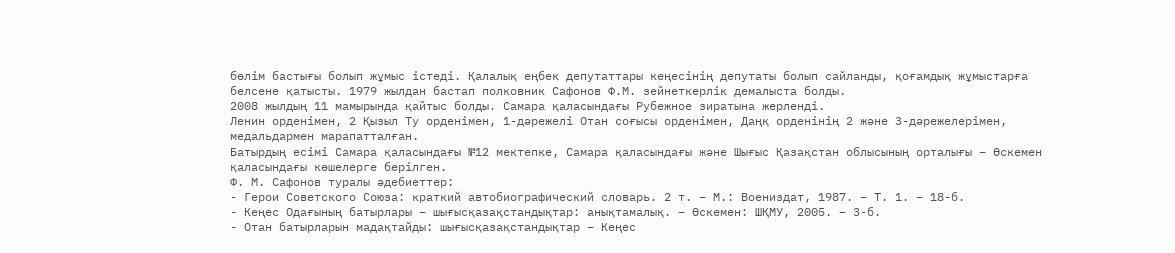бөлім бастығы болып жұмыс істеді. Қалалық еңбек депутаттары кеңесінің депутаты болып сайланды, қоғамдық жұмыстарға белсене қатысты. 1979 жылдан бастап полковник Сафонов Ф.М. зейнеткерлік демалыста болды.
2008 жылдың 11 мамырында қайтыс болды. Самара қаласындағы Рубежное зиратына жерленді.
Ленин орденімен, 2 Қызыл Ту орденімен, 1-дәрежелі Отан соғысы орденімен, Даңқ орденінің 2 және 3-дәрежелерімен, медальдармен марапатталған.
Батырдың есімі Самара қаласындағы №12 мектепке, Самара қаласындағы және Шығыс Қазақстан облысының орталығы – Өскемен қаласындағы көшелерге берілген.
Ф. М. Сафонов туралы әдебиеттер:
- Герои Советского Союза: краткий автобиографический словарь. 2 т. – М.: Воениздат, 1987. – Т. 1. – 18-б.
- Кеңес Одағының батырлары – шығысқазақстандықтар: анықтамалық. – Өскемен: ШҚМУ, 2005. – 3-б.
- Отан батырларын мадақтайды: шығысқазақстандықтар – Кеңес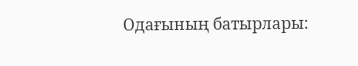Одағының батырлары: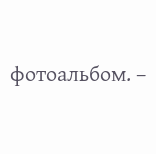фотоальбом. –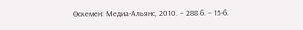Өскемен: Медиа-Альянс, 2010. – 288 б. – 15-б.